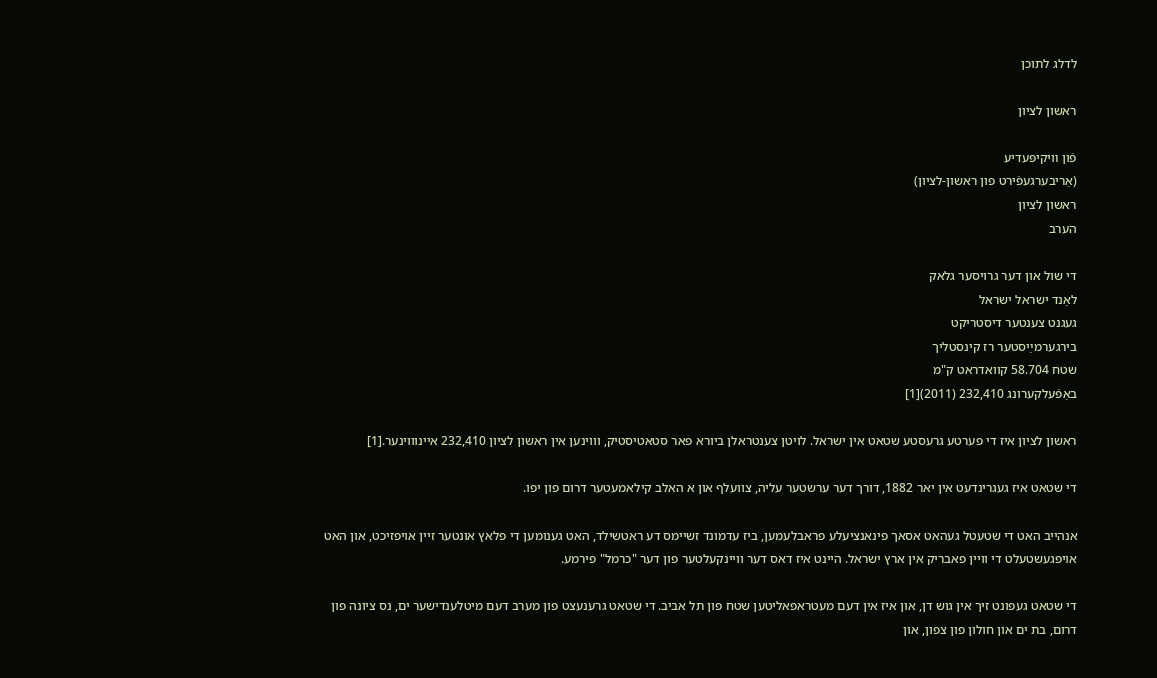לדלג לתוכן

ראשון לציון

פֿון װיקיפּעדיע
(אַריבערגעפֿירט פון ראשון-לציון)
ראשון לציון
הערב

די שול און דער גרויסער גלאק
לאַנד ישראל ישראל
געגנט צענטער דיסטריקט
בירגערמײַסטער רז קינסטליך
שטח 58.704 קוואדראט ק"מ
באַפֿעלקערונג 232,410 (2011)[1]

ראשון לציון איז די פערטע גרעסטע שטאט אין ישראל. לויטן צענטראלן ביורא פאר סטאטיסטיק, וווינען אין ראשון לציון 232,410 איינוווינער.[1]

די שטאט איז געגרינדעט אין יאר 1882, דורך דער ערשטער עליה, צוועלף און א האלב קילאמעטער דרום פון יפו.

אנהייב האט די שטעטל געהאט אסאך פינאנציעלע פראבלעמען, ביז עדמונד זשיימס דע ראטשילד, האט גענומען די פלאץ אונטער זיין אויפזיכט, און האט אויפגעשטעלט די וויין פאבריק אין ארץ ישראל. היינט איז דאס דער וויינקעלטער פון דער "כרמל" פירמע.

די שטאט געפונט זיך אין גוש דן, און איז אין דעם מעטראפאליטען שטח פון תל אביב. די שטאט גרענעצט פון מערב דעם מיטלענדישער ים, נס ציונה פון דרום, בת ים און חולון פון צפון, און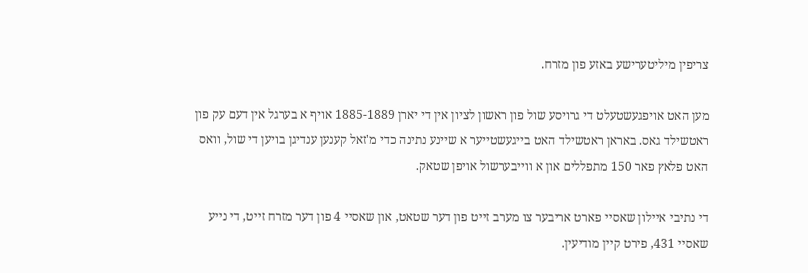צריפין מיליטערישע באזע פון מזרח.

מען האט אויפגעשטעלט די גרויסע שול פון ראשון לציון אין די יארן 1885-1889 אויף א בערגל אין דעם עק פון ראטשילד גאס. באראן ראטשילד האט בייגעשטייער א שיינע נתינה כדי מ'זאל קענען ענדיגן בויען די שול, וואס האט פלאץ פאר 150 מתפללים און א ווייבערשול אויפן שטאק.

די נתיבי איילון שאסיי פארט אריבער צו מערב זייט פון דער שטאט, און שאסיי 4 פון דער מזרח זייט, די נייע שאסיי 431, פירט קיין מודיעין.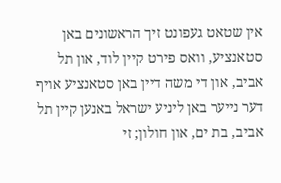אין שטאט געפונט זיך הראשונים באן סטאנציע, וואס פירט קיין לוד, און תל אביב, און די משה דיין באן סטאנציע אויף דער נייער באן ליניע ישראל באנען קיין תל אביב, בת ים, און חולון; זי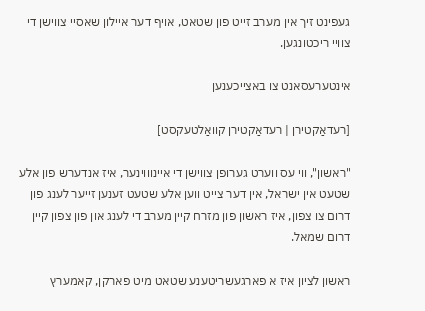געפינט זיך אין מערב זייט פון שטאט, אויף דער איילון שאסיי צווישן די צוויי ריכטונגען.

אינטערעסאנט צו באצייכענען

[רעדאַקטירן | רעדאַקטירן קוואַלטעקסט]

"ראשון", ווי עס ווערט גערופן צווישן די איינוווינער, איז אנדערש פון אלע שטעט אין ישראל, אין דער צייט ווען אלע שטעט זענען זייער לענג פון דרום צו צפון, איז ראשון פון מזרח קיין מערב די לענג און פון צפון קיין דרום שמאל.

ראשון לציון איז א פארגעשריטענע שטאט מיט פארקן, קאמערץ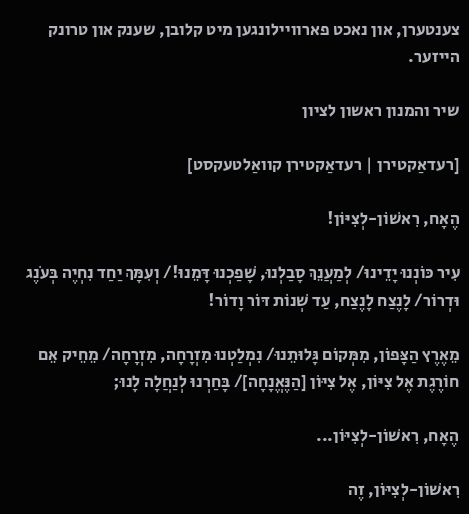צענטערן, און נאכט פארוויילונגען מיט קלובן, שענק און טרונק הייזער.

שיר והמנון ראשון לציון

[רעדאַקטירן | רעדאַקטירן קוואַלטעקסט]

הֶאָח, רִאשׁוֹן-לְצִיּוֹן!

עִיר כּוֹנְנוּ יָדֵינוּ/ לְמַעֲנֵךְ סָבַלְנוּ, שָׁפַכְנוּ דָּמֵנוּ!/ וְעִמָּךְ יַחַד נִחְיֶה בְּעֹנֶג וּדְרוֹר/ לָנֶצַח לָנֶצַח, עַד שְׁנוֹת דּוֹר וָדוֹר!

מֵאֶרֶץ הַצָּפוֹן, מִמְּקוֹם גָּלוּתֵנוּ/ נִמְלַטְנוּ מִזְרָחָה, מִזְרָחָה/ מֵחֵיק אֵם חוֹרֶגֶת אֶל צִיּוֹן, אֶל צִיּוֹן [הַנֶּאֱנָחָה]/ בָּחַרְנוּ לְנַחֲלָה לָנוּ;

הֶאָח, רִאשׁוֹן-לְצִיּוֹן...

רִאשׁוֹן-לְצִיּוֹן, זֶה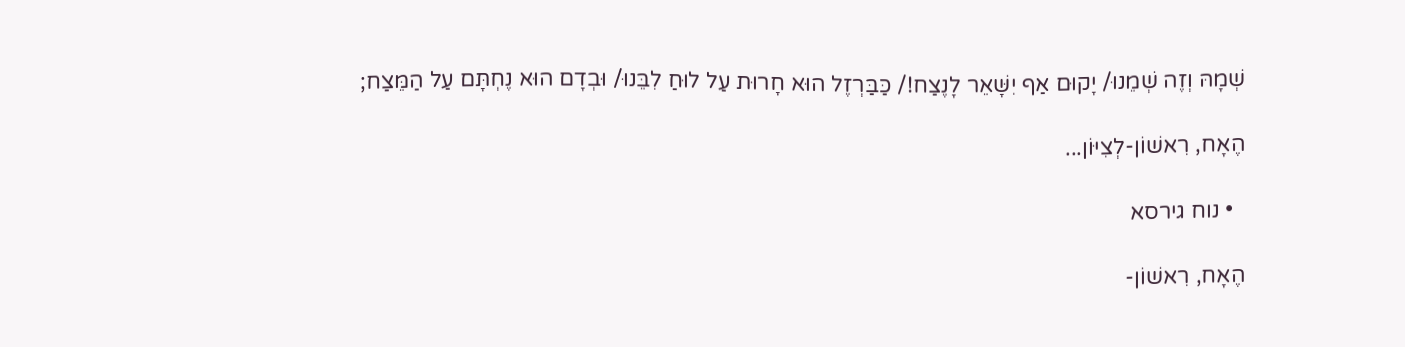שְׁמָהּ וְזֶה שְׁמֵנוּ/ יָקוּם אַף יִשָּׁאֵר לָנֶצַח!/ כַּבַּרְזֶל הוּא חָרוּת עַל לוּחַ לִבֵּנוּ/ וּבְדָם הוּא נֶחְתָּם עַל הַמֵּצַח;

הֶאָח, רִאשׁוֹן-לְצִיּוֹן...

  • נוח גירסא

הֶאָח, רִאשׁוֹן-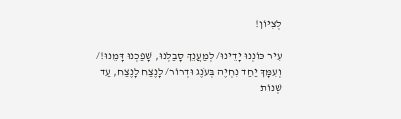לְצִיּוֹן!

עִיר כּוֹנְנוּ יָדֵינוּ/ לְמַעֲנֵךְ סָבַלְנוּ, שָׁפַכְנוּ דָּמֵנוּ!/ וְעִמָּךְ יַחַד נִחְיֶה בְּעֹנֶג וּדְרוֹר/ לָנֶצַח לָנֶצַח, עַד שְׁנוֹת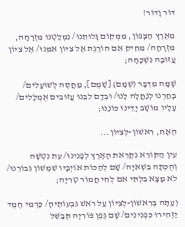דּוֹר וָדוֹר!

מֵאֶרֶץ הַצָּפוֹן, מִמְּקוֹם גָּלוּתֵנוּ/ נִמְלַטְנוּ מִזְרָחָה, מִזְרָחָה/ מֵחֵיק אֵם חוֹרֶגֶת אֶל צִיּוֹן אִמֵּנוּ/ אֶל צִיּוֹן עֲזוּבָה נִשְׁכָּחָה;

שָׁמָּה מִדְבָּר (שְׁמָם) [שָׁמֶם], מַחֲסֶה לְשׁוּעָלִים/ בָּחַרְנוּ לְנַחֲלָה לָנוּ/ וּבְדָם לִבֵּנוּ עֲזוּבִים אֻמְלָלִים/ עָלָיו מוֹשָׁב יָדֵינוּ כּוֹנַנּוּ;

הֶאָח, רִאשׁוֹן-לְצִיּוֹן...

עֵין הַקּוֹרֵא נִקְרֵאת הָאָרֶץ לְפָנֵינוּ/ עֵת נִטְּשָׁה וְהֻכְּתָה בִּשְׁאִיָּה/ שָׁם לְהַכּוֹת אוֹיְבָיו שִׁמְשׁוֹן גִּבּוֹרֵנוּ/ לֹא מָצָא בִּלְתִּי אִם לְחִי חֲמוֹר טְרִיָּה;

וְעַתָּה בְּרִאשׁוֹן-לְצִיּוֹן עַל רֹאשׁ גִּבְעוֹתֶיהָ/ כַּרְמֵי חֶמֶד יַזְהִירוּ כִּפְנִינִים/ שָׁם גֶּפֶן פּוֹרִיָּה תְּבַשֵּׁל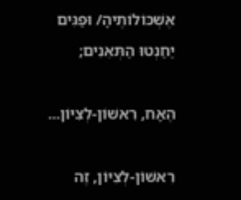אֶשְׁכּוֹלוֹתֶיהָ/ וּפַגִּים יַחַנְטוּ הַתְּאֵנִים;

הֶאָח, רִאשׁוֹן-לְצִיּוֹן...

רִאשׁוֹן-לְצִיּוֹן, זֶה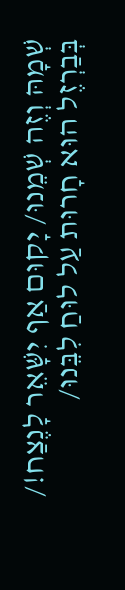שְׁמָהּ וְזֶה שְׁמֵנוּ/ יָקוּם אַף יִשָּׁאֵר לָנֶצַח!/ בְּבַרְזֶל הוּא חָרוּת עַל לוּחַ לִבֵּנוּ/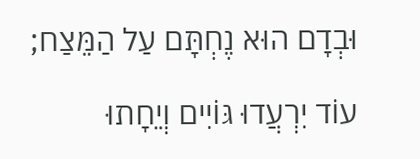וּבְדָם הוּא נֶחְתָּם עַל הַמֵּצַח;

עוֹד יִרְעֲדוּ גּוֹיִים וְיֵחָתוּ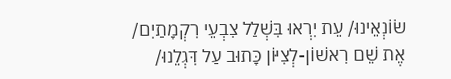שׂוֹנְאֵינוּ/ עֵת יִרְאוּ בִּשְׁלַל צִבְעֵי רִקְמָתַיִם/ אֶת שֵׁם רִאשׁוֹן-לְצִיּוֹן כָּתוּב עַל דִּגְלֵנוּ/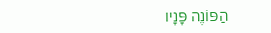הַפּוֹנֶה פָּנָיו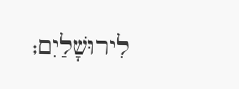לִירוּשָׁלַיִם;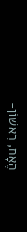הֶאָח, רִאשׁוֹן-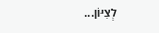לְצִיּוֹן...